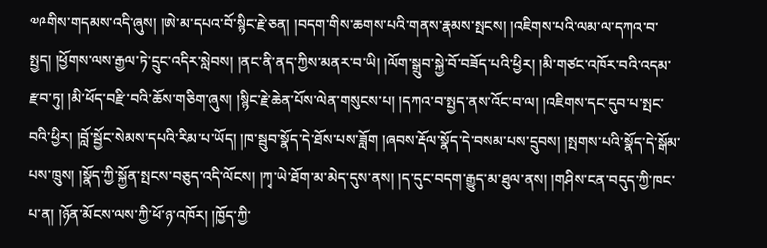༧༩གིས་གདམས་འདི་ཞུས། །ཨེ་མ་དཔའ་བོ་སྙིང་རྗེ་ཅན། །བདག་གིས་ཆགས་པའི་གནས་རྣམས་སྤངས། །འཇིགས་པའི་ལམ་ལ་དཀའ་བ་སྤྱད། །ཕྱོགས་ལས་རྒྱལ་ཏེ་དྲུང་འདིར་སླེབས། །ནང་ནི་ནད་ཀྱིས་མནར་བ་ཡི། །ལོག་སྒྲུབ་སྐྱེ་བོ་བཟོད་པའི་ཕྱིར། །མི་གཙང་འཁོར་བའི་འདམ་རྫབ་ཏུ། །མི་ཕོད་བརྫི་བའི་ཆོས་གཅིག་ཞུས། །སྙིང་རྗེ་ཆེན་པོས་ལེན་གསུངས་པ། །དཀའ་བ་སྤྱད་ནས་འོང་བ་ལ། །འཇིགས་དང་དུབ་པ་སྤང་བའི་ཕྱིར། །བློ་སྦྱོང་སེམས་དཔའི་རིམ་པ་ཡོད། །ཁ་སྦུབ་སྣོད་དེ་ཐོས་པས་ཟློག །ཞབས་རྡོལ་སྣོད་དེ་བསམ་པས་དྲུབས། །སྤགས་པའི་སྣོད་དེ་སྒོམ་པས་ཁྲུས། །སྣོད་ཀྱི་སྐྱོན་སྤངས་བཅུད་འདི་ལོངས། །ཀྭ་ཡེ་ཐོག་མ་མེད་དུས་ནས། །ད་དུང་བདག་རྒྱུད་མ་ཐུལ་ནས། །གཤིས་ངན་བདུད་ཀྱི་ཁང་པ་ན། །ཉོན་མོངས་ལས་ཀྱི་ཕོ་ཉ་འཁོར། །ཁྱོད་ཀྱི་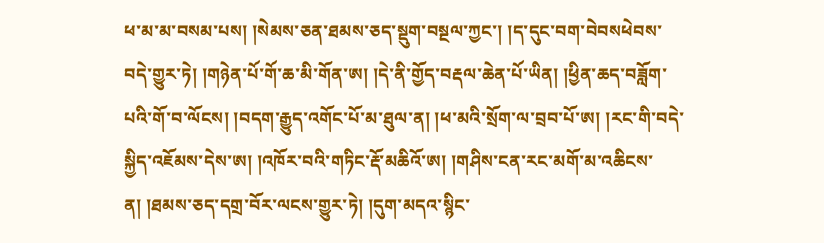ཕ་མ་མ་བསམ་པས། །སེམས་ཅན་ཐམས་ཅད་སྡུག་བསྔལ་ཀྱང་། །ད་དུང་བག་བེབསཕེབས་བདེ་གྱུར་ཏེ། །གཉེན་པོ་གོ་ཆ་མི་གོན་ཨ། །དེ་ནི་གྱོད་བརྡལ་ཆེན་པོ་ཡིན། །ཕྱིན་ཆད་བཟློག་པའི་གོ་བ་ལོངས། །བདག་རྒྱུད་འགོང་པོ་མ་ཐུལ་ན། །ཕ་མའི་སྲོག་ལ་བྲབ་པོ་ཨ། །རང་གི་བདེ་སྐྱིད་འཇོམས་དེས་ཨ། །འཁོར་བའི་གཏིང་རྡོ་མཆིའོ་ཨ། །གཤིས་ངན་རང་མགོ་མ་འཆིངས་ན། །ཐམས་ཅད་དགྲ་བོར་ལངས་གྱུར་ཏེ། །དུག་མདའ་སྙིང་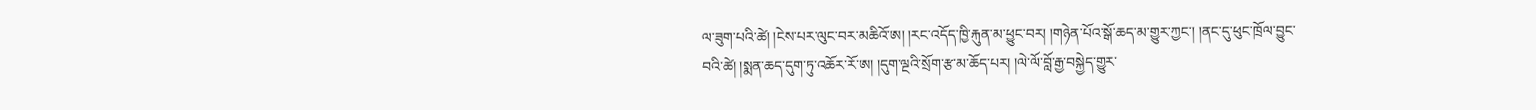ལ་ཟུག་པའི་ཚེ། །ངེས་པར་ལུང་བར་མཆིའོ་ཨ། །རང་འདོད་ཁྱི་རྐུན་མ་ཕྱུང་བར། །གཉེན་པོའ་སྒོ་ཆད་མ་གྱུར་ཀྱང་། །ནང་དུ་ཕུང་ཁྲོལ་བྱུང་བའི་ཚེ། །སྨན་ཆད་དུག་ཏུ་འཆོར་རོ་ཨ། །དུག་ལྔའི་སྲོག་རྩ་མ་ཆོད་པར། །ལེ་ལོ་བློ་རྒྱ་བསྐྱེད་གྱུར་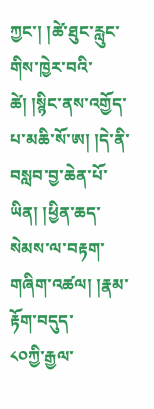ཀྱང་། །ཚེ་ཐུང་རླུང་གིས་ཁྱེར་བའི་ཚེ། །སྙིང་ནས་འགྱོད་པ་མཆི་སོ་ཨ། །དེ་ནི་བསླབ་བྱ་ཆེན་པོ་ཡིན། །ཕྱིན་ཆད་སེམས་ལ་བརྟག་གཞིག་འཚལ། །རྣམ་རྟོག་བདུད་
༨༠ཀྱི་རྒྱལ་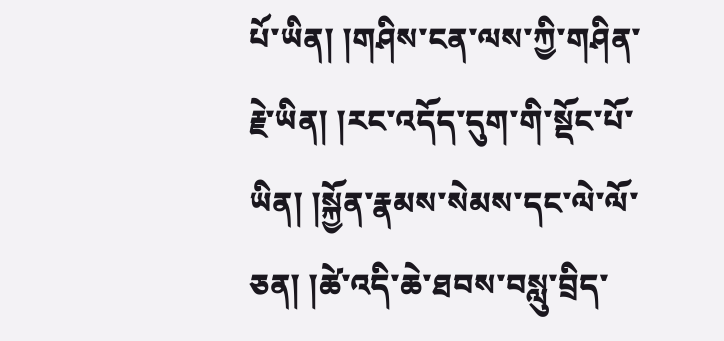པོ་ཡིན། །གཤིས་ངན་ལས་ཀྱི་གཤིན་རྗེ་ཡིན། །རང་འདོད་དུག་གི་སྡོང་པོ་ཡིན། །སྐྱོན་རྣམས་སེམས་དང་ལེ་ལོ་ཅན། །ཚེ་འདི་ཆེ་ཐབས་བསླུ་བྲིད་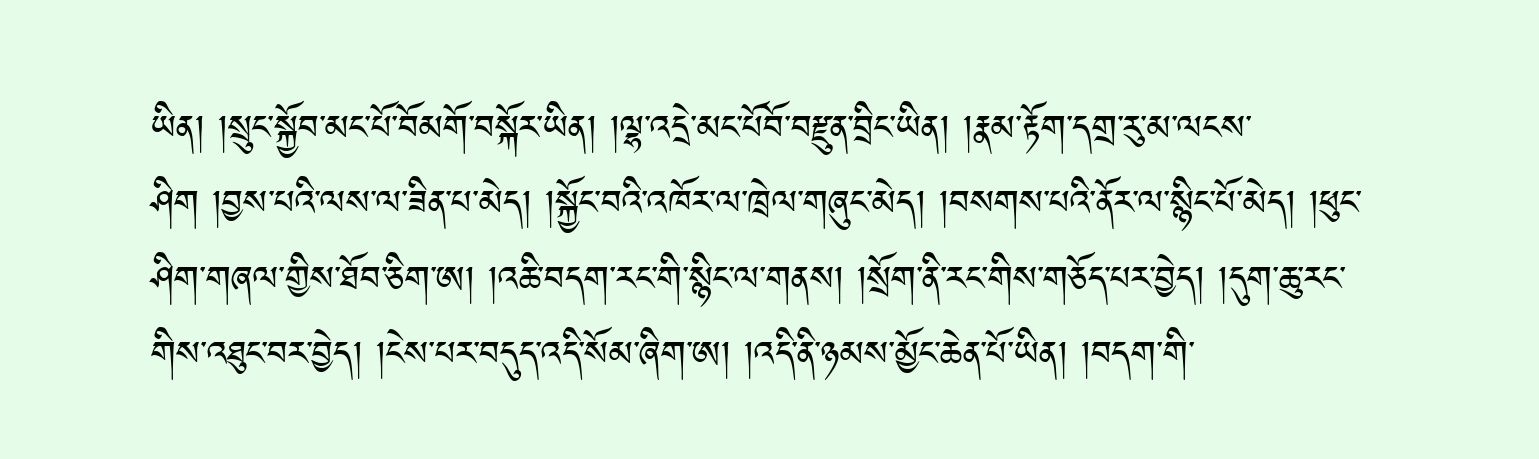ཡིན། །སྲུང་སྐྱོབ་མང་པོ་བོམགོ་བསྐོར་ཡིན། །ལྷ་འདྲེ་མང་པོབོ་བརྫུན་བྲིང་ཡིན། །རྣམ་རྟོག་དགྲ་རུ་མ་ལངས་ཤིག །བྱས་པའི་ལས་ལ་ཟིན་པ་མེད། །སྐྱོང་བའི་འཁོར་ལ་ཁྲེལ་གཞུང་མེད། །བསགས་པའི་ནོར་ལ་སྙིང་པོ་མེད། །ཕུང་ཤིག་གཞལ་གྱིས་ཐོབ་ཅིག་ཨ། །འཆི་བདག་རང་གི་སྙིང་ལ་གནས། །སྲོག་ནི་རང་གིས་གཅོད་པར་བྱེད། །དུག་ཆུ་རང་གིས་འཐུང་བར་བྱེད། །ངེས་པར་བདུད་འདི་སོམ་ཞིག་ཨ། །འདི་ནི་ཉམས་མྱོང་ཆེན་པོ་ཡིན། །བདག་གི་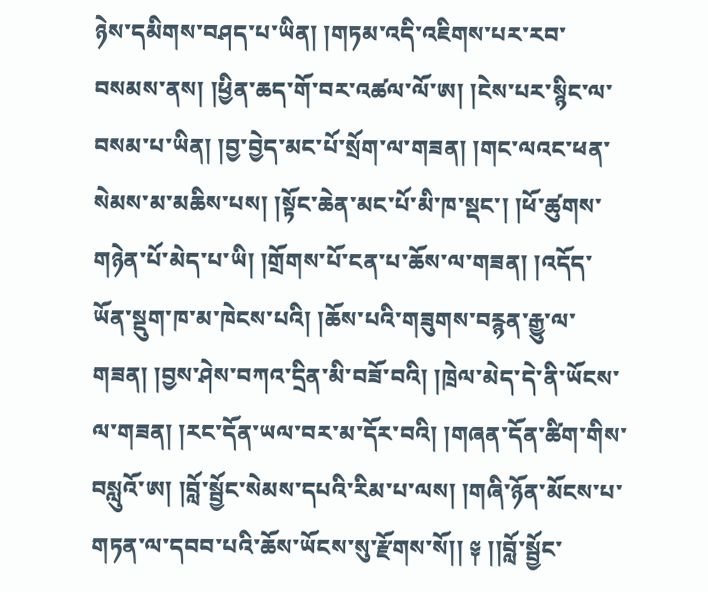ཉེས་དམིགས་བཤད་པ་ཡིན། །གཏམ་འདི་འཇིགས་པར་རབ་བསམས་ནས། །ཕྱིན་ཆད་གོ་བར་འཚལ་ལོ་ཨ། །ངེས་པར་སྙིང་ལ་བསམ་པ་ཡིན། །བྱ་བྱེད་མང་པོ་སྲོག་ལ་གཟན། །གང་ལའང་ཕན་སེམས་མ་མཆིས་པས། །སྟོང་ཆེན་མང་པོ་མི་ཁ་སྡང་། །ཕོ་ཚུགས་གཉེན་པོ་མེད་པ་ཡི། །གྲོགས་པོ་ངན་པ་ཆོས་ལ་གཟན། །འདོད་ཡོན་སྡུག་ཁ་མ་ཁེངས་པའི། །ཆོས་པའི་གཟུགས་བརྙན་རྒྱུ་ལ་གཟན། །བྱས་ཤེས་བཀའ་དྲིན་མི་བཟོ་བའི། །ཁྲེལ་མེད་དེ་ནི་ཡོངས་ལ་གཟན། །རང་དོན་ཡལ་བར་མ་དོར་བའི། །གཞན་དོན་ཚིག་གིས་བསླུའོ་ཨ། །བློ་སྦྱོང་སེམས་དཔའི་རིམ་པ་ལས། །གཞི་ཉོན་མོངས་པ་གཏན་ལ་དབབ་པའི་ཆོས་ཡོངས་སུ་རྫོགས་སོ།། ༈ །།བློ་སྦྱོང་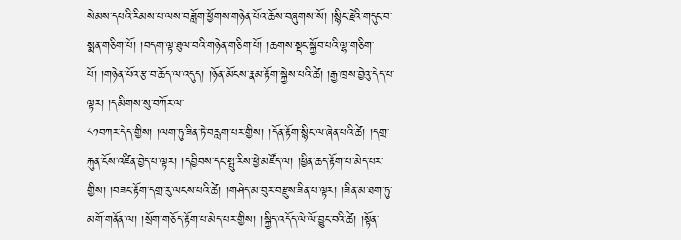སེམས་དཔའི་རིམས་པ་ལས་བཟློག་ཕྱོགས་གཉེན་པོའ་ཆོས་བཞུགས་སོ། །སྙིང་རྗེའི་གདུང་བ་སྨན་གཅིག་པོ། །བདག་ལྟ་ཐུལ་བའི་གཉེན་གཅིག་པོ། །ཆགས་སྡང་སྐྱོབ་པའི་ལྷ་གཅིག་པོ། །གཉེན་པོའ་རྩ་བ་ཆོད་ལ་འདུད། །ཉོན་མོངས་རྣམ་རྟོག་སྐྱེས་པའི་ཚེ། །རྒྱ་ཁྲས་བྱེའུ་དེད་པ་ལྟར། །དམིགས་སུ་བཀོར་ལ་
༨༡བཀར་དེད་གྱིས། །ལག་ཏུ་ཟིན་ཏེ་བརླག་པར་གྱིས། །དོན་རྟོག་སྙིང་ལ་ཞེན་པའི་ཚེ། །དགྲ་རྐུན་ངོས་འཛིན་བྱེད་པ་ལྟར། །དབྱིབས་དང་སྤུ་རིས་ཕྱེ་མཛོད་ལ། །ཕྱིན་ཆད་རྟོག་པ་མེད་པར་གྱིས། །བཟང་རྟོག་དགྲ་རུ་ལངས་པའི་ཚེ། །གཤེད་མ་བུར་བརྫུས་ཟིན་པ་ལྟར། །ཟིན་མ་ཐག་ཏུ་མགོ་གནོན་ལ། །སྲོག་གཅོད་རྟོག་པ་མེད་པར་གྱིས། །སྐྱིད་འདོད་ལེ་ལོ་བྱུང་བའི་ཚེ། །སྟོན་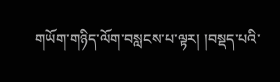གཡོག་གཉིད་ལོག་བསླངས་པ་ལྟར། །བསྡད་པའི་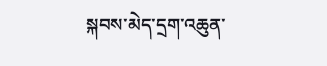སྐབས་མེད་དྲག་འཆུན་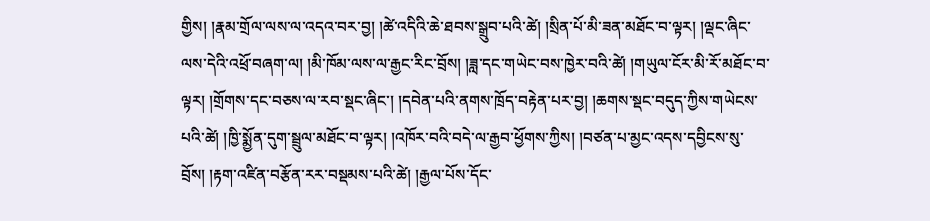གྱིས། །རྣམ་གྲོལ་ལས་ལ་འདའ་བར་བྱ། །ཚེ་འདིའི་ཆེ་ཐབས་སྒྲུབ་པའི་ཚེ། །སྲིན་པོ་མི་ཟན་མཐོང་བ་ལྟར། །ལྡང་ཞིང་ལས་དེའི་འཕྲོ་བཞག་ལ། །མི་ཁོམ་ལས་ལ་རྒྱང་རིང་བྲོས། །ཟླ་དང་གཡེང་བས་ཁྱེར་བའི་ཚེ། །གཡུལ་ངོར་མི་རོ་མཐོང་བ་ལྟར། །གྲོགས་དང་བཅས་ལ་རབ་སྡང་ཞིང་། །དབེན་པའི་ནགས་ཁྲོད་བརྟེན་པར་བྱ། །ཆགས་སྡང་བདུད་ཀྱིས་གཡེངས་པའི་ཚེ། །ཁྱི་སྨྱོན་དུག་སྦྲུལ་མཐོང་བ་ལྟར། །འཁོར་བའི་བདེ་ལ་རྒྱབ་ཕྱོགས་ཀྱིས། །བཙན་པ་མྱང་འདས་དབྱིངས་སུ་བྲོས། །རྟག་འཛིན་བརྩོན་རར་བསྡམས་པའི་ཚེ། །རྒྱལ་པོས་དོང་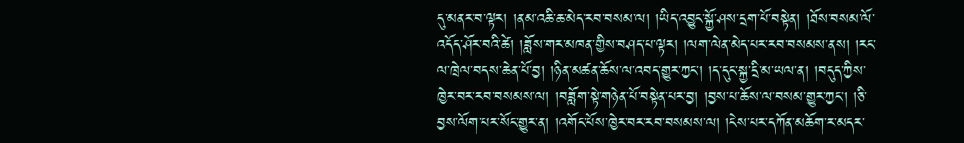དུ་མནར་བ་ལྟར། །ནམ་འཆི་ཆ་མེད་རབ་བསམ་ལ། །ཡིད་འབྱུང་སྐྱོ་ཤས་དྲག་པོ་བསྟེན། །ཐོས་བསམ་ལོ་འདོད་ཤོར་བའི་ཚེ། །ཟློས་གར་མཁན་གྱིས་བཤད་པ་ལྟར། །ལག་ལེན་མེད་པར་རབ་བསམས་ནས། །རང་ལ་ཁྲེལ་བདས་ཆེན་པོ་བྱ། །ཉིན་མཚན་ཆོས་ལ་འབད་གྱུར་ཀྱང་། །ད་དུང་སྐྱ་དྲི་མ་ཡལ་ན། །བདུད་ཀྱིས་ཁྱེར་བར་རབ་བསམས་ལ། །བཟློག་སྟེ་གཉེན་པོ་བསྟེན་པར་བྱ། །བྱས་པ་ཆོས་ལ་བསམ་གྱུར་ཀྱང་། །ཅི་བྱས་ལོག་པར་སོང་གྱུར་ན། །འགོང་པོས་ཁྱེར་བར་རབ་བསམས་ལ། །ངེས་པར་དཀོན་མཆོག་ར་མདར་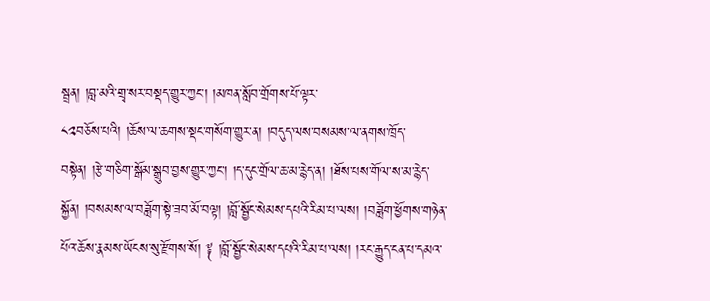སྦྲན། །བླ་མའི་གྲྭ་སར་བསྡད་གྱུར་ཀྱང་། །མཁན་སློབ་གྲོགས་པོ་ལྟར་
༨༢བཅོས་པའི། །ཆོས་ལ་ཆགས་སྡང་གསོག་གྱུར་ན། །བདུད་ལས་བསམས་ལ་ནགས་ཁྲོད་བསྟེན། །རྩེ་གཅིག་སྒོམ་སྒྲུབ་བྱས་གྱུར་ཀྱང་། །ད་དུང་གྲོལ་ཆ་མ་རྙེད་ན། །ཐོས་པས་གོལ་ས་མ་རྙེད་སྐྱོན། །བསམས་ལ་བཟློག་སྟེ་ཟབ་མོ་བལྟ། །བློ་སྦྱོང་སེམས་དཔའི་རིམ་པ་ལས། །བཟློག་ཕྱོགས་གཉེན་པོའ་ཆོས་རྣམས་ཡོངས་སུ་རྫོགས་སོ། ༈ །བློ་སྦྱོང་སེམས་དཔའི་རིམ་པ་ལས། །རང་རྒྱུད་ངན་པ་དམའ་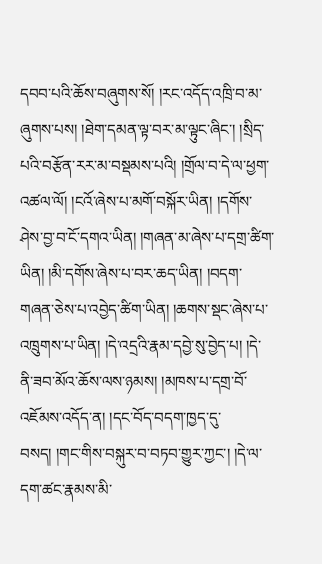དབབ་པའི་ཆོས་བཞུགས་སོ། །རང་འདོད་འཁྲི་བ་མ་ཞུགས་པས། །ཐེག་དམན་ལྟ་བར་མ་ལྟུང་ཞིང་། །སྲིད་པའི་བརྩོན་རར་མ་བསྡམས་པའི། །གྲོལ་བ་དེ་ལ་ཕྱག་འཚལ་ལོ། །ངའོ་ཞེས་པ་མགོ་བསྐོར་ཡིན། །དགོས་ཤེས་བྱ་བ་ངོ་དགའ་ཡིན། །གཞན་མ་ཞེས་པ་དགྲ་ཚིག་ཡིན། །མི་དགོས་ཞེས་པ་བར་ཆད་ཡིན། །བདག་གཞན་ཅེས་པ་འབྱེད་ཚིག་ཡིན། །ཆགས་སྡང་ཞེས་པ་འཁྲུགས་པ་ཡིན། །དེ་འདྲའི་རྣམ་དབྱེ་སུ་བྱེད་པ། །དེ་ནི་ཟབ་མོའ་ཆོས་ལས་ཉམས། །མཁས་པ་དགྲ་བོ་འཇོམས་འདོད་ན། །དང་བོད་བདག་ཁྱད་དུ་བསད། །གང་གིས་བསྐུར་བ་བཏབ་གྱུར་ཀྱང་། །དེ་ལ་དག་ཚང་རྣམས་མི་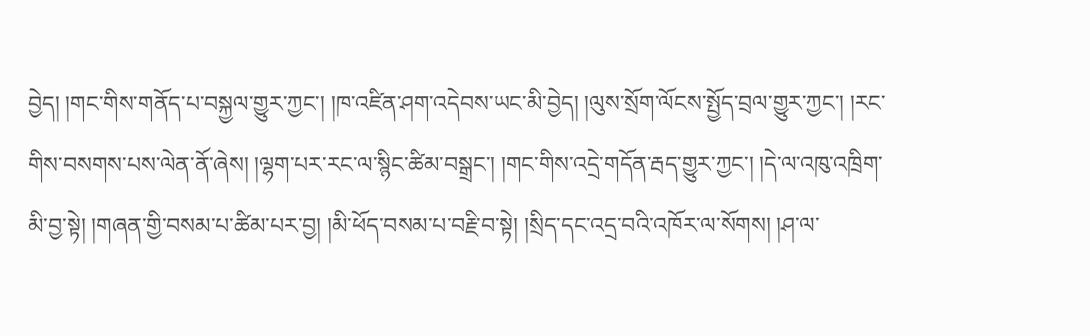བྱེད། །གང་གིས་གནོད་པ་བསྐྱལ་གྱུར་ཀྱང་། །ཁ་འཛིན་ཤག་འདེབས་ཡང་མི་བྱེད། །ལུས་སྲོག་ལོངས་སྤྱོད་བྲལ་གྱུར་ཀྱང་། །རང་གིས་བསགས་པས་ལེན་ནོ་ཞེས། །ལྷག་པར་རང་ལ་སྙིང་ཚིམ་བསྒྲང་། །གང་གིས་འདྲེ་གདོན་རྦད་གྱུར་ཀྱང་། །དེ་ལ་འཁུ་འཁྲིག་མི་བྱ་སྟེ། །གཞན་གྱི་བསམ་པ་ཚིམ་པར་བྱ། །མི་ཕོད་བསམ་པ་བརྗི་བ་སྟེ། །སྲིད་དང་འདྲ་བའི་འཁོར་ལ་སོགས། །ཤ་ལ་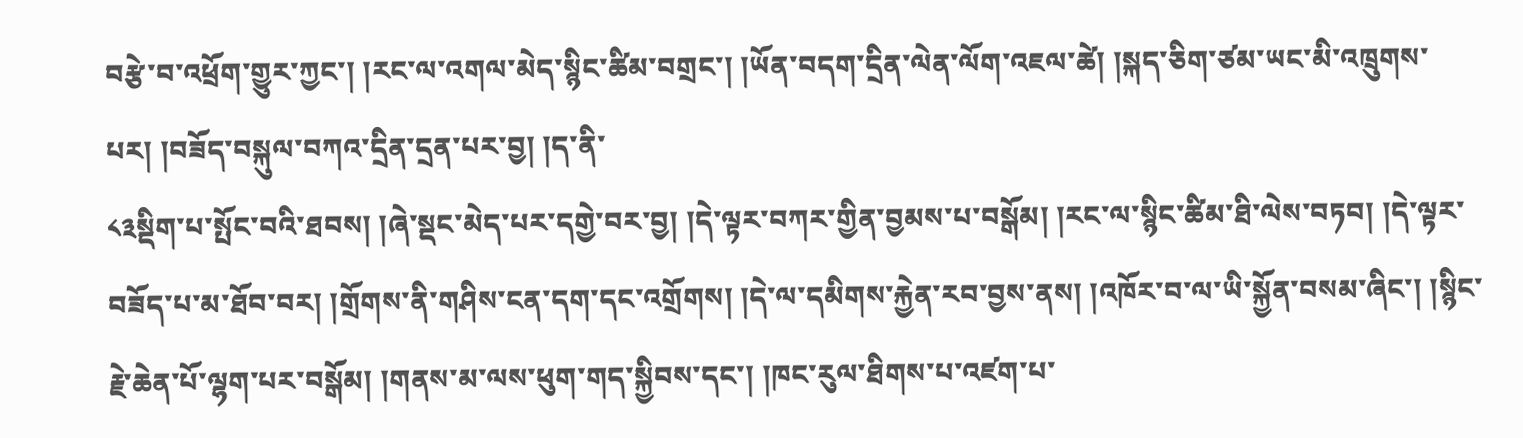བརྩེ་བ་འཕྲོག་གྱུར་ཀྱང་། །རང་ལ་འགལ་མེད་སྙིང་ཚིམ་བགྲང་། །ཡོན་བདག་དྲིན་ལེན་ལོག་འཇལ་ཚེ། །སྐད་ཅིག་ཙམ་ཡང་མི་འཁྲུགས་པར། །བཟོད་བསྐུལ་བཀའ་དྲིན་དྲན་པར་བྱ། །ད་ནི་
༨༣སྡིག་པ་སྤོང་བའི་ཐབས། །ཞེ་སྡང་མེད་པར་དགྱེ་བར་བྱ། །དེ་ལྟར་བཀར་གྱིན་བྱམས་པ་བསྒོམ། །རང་ལ་སྙིང་ཚིམ་ཐི་ལེས་བཏབ། །དེ་ལྟར་བཟོད་པ་མ་ཐོབ་བར། །གྲོགས་ནི་གཤིས་ངན་དག་དང་འགྲོགས། །དེ་ལ་དམིགས་རྐྱེན་རབ་བྱས་ནས། །འཁོར་བ་ལ་ཡི་སྐྱོན་བསམ་ཞིང་། །སྙིང་རྗེ་ཆེན་པོ་ལྷག་པར་བསྒོམ། །གནས་མ་ལས་ཕུག་གད་སྐྱིབས་དང་། །ཁང་རུལ་ཐིགས་པ་འཛག་པ་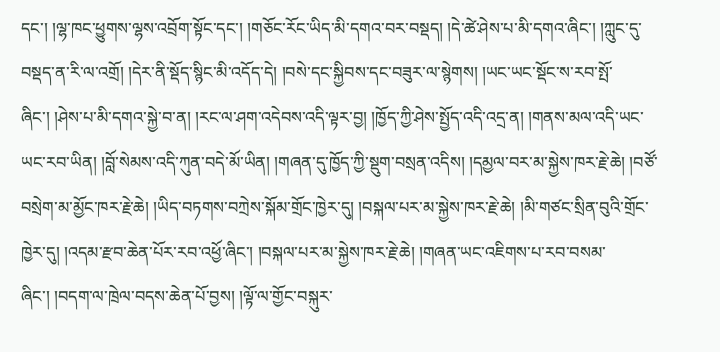དང་། །ལྷ་ཁང་ཕྱུགས་ལྷས་འབྲོག་སྟོང་དང་། །གཅོང་རོང་ཡིད་མི་དགའ་བར་བསྡད། །དེ་ཚེ་ཤེས་པ་མི་དགའ་ཞིང་། །ཀླུང་དུ་བསྡད་ན་རི་ལ་འགྲོ། །དེར་ནི་སྡོད་སྙིང་མི་འདོད་དེ། །བསེ་དང་སྐྱིབས་དང་བཟུར་ལ་སྙེགས། །ཡང་ཡང་སྡོང་ས་རབ་སྤོ་ཞིང་། །ཤེས་པ་མི་དགའ་སྐྱེ་བ་ན། །རང་ལ་ཤག་འདེབས་འདི་ལྟར་བྱ། །ཁྱོད་ཀྱི་ཤེས་སྤྱོད་འདི་འདྲ་ན། །གནས་མལ་འདི་ཡང་ཡང་རབ་ཡིན། །བློ་སེམས་འདི་ཀུན་བདེ་མོ་ཡིན། །གཞན་དུ་ཁྱོད་ཀྱི་སྡུག་བསྲན་འདིས། །དམྱལ་བར་མ་སྐྱེས་ཁར་རྗེ་ཆེ། །བཙོ་བསྲེག་མ་མྱོང་ཁར་རྗེ་ཆེ། །ཡིད་བཏགས་བཀྲེས་སྐོམ་གྲོང་ཁྱེར་དུ། །བསྐལ་པར་མ་སྐྱེས་ཁར་རྗེ་ཆེ། །མི་གཙང་སྲིན་བུའི་གྲོང་ཁྱེར་དུ། །འདམ་རྫབ་ཆེན་པོར་རབ་འཕྱོ་ཞིང་། །བསྐལ་པར་མ་སྐྱེས་ཁར་རྗེ་ཆེ། །གཞན་ཡང་འཇིགས་པ་རབ་བསམ་ཞིང་། །བདག་ལ་ཁྲེལ་བདས་ཆེན་པོ་བྱས། །ལྟོ་ལ་གྱོང་བསྐུར་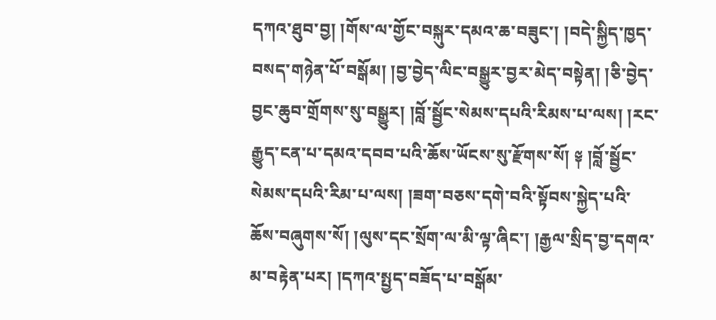དཀའ་ཐུབ་བྱ། །གོས་ལ་གྱོང་བསྐུར་དམའ་ཆ་བཟུང་། །བདེ་སྐྱིད་ཁྱད་བསད་གཉེན་པོ་བསྒོམ། །བྱ་བྱེད་ལིང་བསྒྱུར་བྱར་མེད་བསྟེན། །ཅི་བྱེད་བྱང་ཆུབ་གྲོགས་སུ་བསྒྱུར། །བློ་སྦྱོང་སེམས་དཔའི་རིམས་པ་ལས། །རང་རྒྱུད་ངན་པ་དམའ་དབབ་པའི་ཆོས་ཡོངས་སུ་རྫོགས་སོ། ༈ །བློ་སྦྱོང་སེམས་དཔའི་རིམ་པ་ལས། །ཟག་བཅས་དགེ་བའི་སྟོབས་སྐྱེད་པའི་ཆོས་བཞུགས་སོ། །ལུས་དང་སྲོག་ལ་མི་ལྟ་ཞིང་། །རྒྱལ་སྲིད་བྱ་དགའ་མ་བརྟེན་པར། །དཀའ་སྤྱད་བཟོད་པ་བསྒོམ་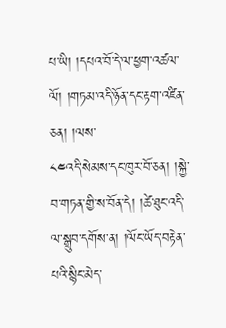པ་ཡི། །དཔའ་བོ་དེ་ལ་ཕྱག་འཚལ་ལོ། །གཏམ་འདི་ཉོན་དང་རྟག་འཛིན་ཅན། །ལས་
༨༤འདི་སེམས་དང་ཁུར་བོ་ཅན། །སྐྱེ་བ་གཏན་གྱི་ས་བོན་དེ། །ཚེ་ཐུང་འདི་ལ་སྒྲུབ་དགོས་ན། །ལོང་ཡོད་བརྟེན་པའི་སྙིང་མེད་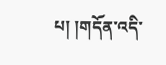པ། །གདོན་འདི་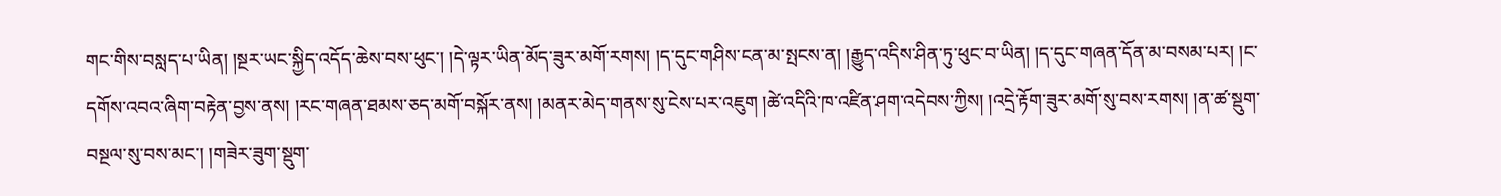གང་གིས་བསླད་པ་ཡིན། །སྔར་ཡང་སྐྱིད་འདོད་ཆེས་བས་ཕུང་། །དེ་ལྟར་ཡིན་མོད་ཟུར་མགོ་རགས། །ད་དུང་གཤིས་ངན་མ་སྤངས་ན། །རྒྱུད་འདིས་ཤིན་ཏུ་ཕུང་བ་ཡིན། །ད་དུང་གཞན་དོན་མ་བསམ་པར། །ང་དགོས་འབའ་ཞིག་བརྟེན་བྱས་ནས། །རང་གཞན་ཐམས་ཅད་མགོ་བསྐོར་ནས། །མནར་མེད་གནས་སུ་ངེས་པར་འཇུག །ཚེ་འདིའི་ཁ་འཛིན་ཤག་འདེབས་ཀྱིས། །འདྲེ་རྟོག་ཟུར་མགོ་སུ་བས་རགས། །ན་ཚ་སྡུག་བསྔལ་སུ་བས་མང་། །གཟེར་ཟུག་སྡུག་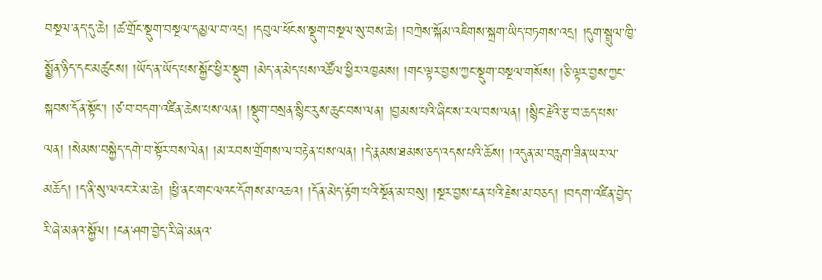བསྔལ་ནད་དུ་ཆེ། །ཚ་གྲོང་སྡུག་བསྔལ་དམྱལ་བ་འདྲ། །དབུལ་ཕོངས་སྡུག་བསྔལ་སུ་བས་ཆེ། །བཀྲེས་སྐོམ་འཇིགས་སྐྲག་ཡིད་བཏགས་འདྲ། །དུག་སྦྲུལ་ཁྱི་སྨྱོན་ཉིད་དང་མཚུངས། །ཡོད་ན་ཡོད་པས་སྐྱོང་ཕྱིར་སྡུག །མེད་ན་མེད་པས་འཚོལ་ཕྱིར་འཁྱམས། །གང་ལྟར་བྱས་ཀྱང་སྡུག་བསྔལ་གསོས། །ཅི་ལྟར་བྱས་ཀྱང་སྐབས་དོན་སྟོང་། །ཙ་བ་བདག་འཛིན་ཆེས་པས་ལན། །སྡུག་བསྲན་སྙིང་རུས་ཆུང་བས་ལན། །བྱམས་པའི་ཞིང་ས་རལ་བས་ལན། །སྙིང་རྗེའི་རྩ་བ་ཆད་པས་ལན། །སེམས་བསྐྱེད་དགེ་བ་སྟོར་བས་ལེན། །མ་རབས་གྲོགས་ལ་བརྟེན་པས་ལན། །དེ་རྣམས་ཐམས་ཅད་འདས་པའི་ཆོས། །འདུན་མ་བརླག་ཟིན་ཡར་ལ་མཆོད། །ད་ནི་སུ་ལའང་རེ་མ་ཆེ། །ཕྱི་ནང་གང་ལའང་དོགས་མ་འཆའ། །དོན་མེད་རྟོག་པའི་སྔོན་མ་བསུ། །སྔར་བྱས་ངན་པའི་རྗེས་མ་བཅད། །བདག་འཛིན་བྱེད་རི་ཞེ་མནའ་སྐྱོལ། །ངན་ཤག་བྱེད་རི་ཞེ་མནའ་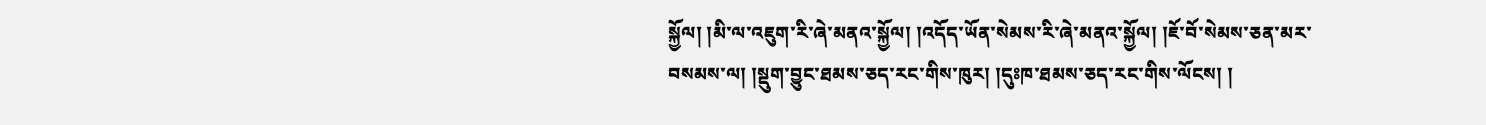སྐྱོལ། །མི་ལ་འཇུག་རི་ཞེ་མནའ་སྐྱོལ། །འདོད་ཡོན་སེམས་རི་ཞེ་མནའ་སྐྱོལ། །ཇོ་བོ་སེམས་ཅན་མར་བསམས་ལ། །སྡུག་བྱུང་ཐམས་ཅད་རང་གིས་ཁུར། །དུཿཁ་ཐམས་ཅད་རང་གིས་ལོངས། །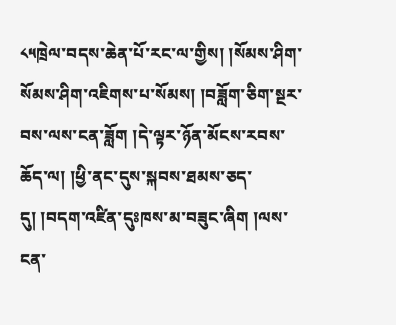༨༥ཁྲེལ་བདས་ཆེན་པོ་རང་ལ་གྱིས། །སོམས་ཤིག་སོམས་ཤིག་འཇིགས་པ་སོམས། །བཟློག་ཅིག་སྔར་བས་ལས་ངན་ཟློག །དེ་ལྟར་ཉོན་མོངས་རབས་ཆོད་ལ། །ཕྱི་ནང་དུས་སྐབས་ཐམས་ཅད་དུ། །བདག་འཛིན་དུཿཁས་མ་བཟུང་ཞིག །ལས་ངན་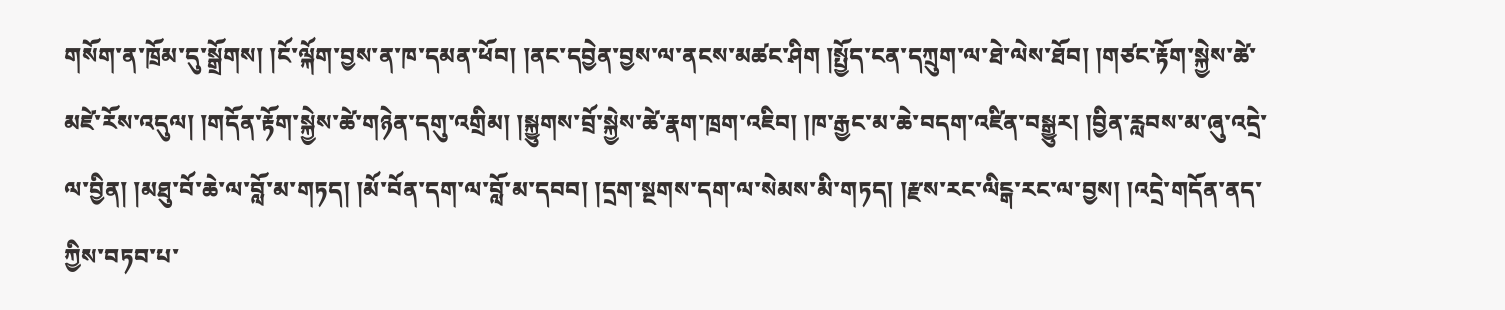གསོག་ན་ཁྲོམ་དུ་སྒྲོགས། །ངོ་ལྐོག་བྱས་ན་ཁ་དམན་ཕོབ། །ནང་དབྱེན་བྱས་ལ་ནངས་མཚང་ཤིག །སྤྱོད་ངན་དཀྲུག་ལ་ཐེ་ལེས་ཐོབ། །གཙང་རྟོག་སྐྱེས་ཚེ་མཛེ་རོས་འདུལ། །གདོན་རྟོག་སྐྱེས་ཚེ་གཉེན་དགུ་འགྲིམ། །སྐྱུགས་བྲོ་སྐྱེས་ཚེ་རྣག་ཁྲག་འཇིབ། །ཁ་རྒྱང་མ་ཆེ་བདག་འཛིན་བསྒྱུར། །བྱིན་རླབས་མ་ཞུ་འདྲེ་ལ་བྱིན། །མཐུ་བོ་ཆེ་ལ་བློ་མ་གཏད། །མོ་བོན་དག་ལ་བློ་མ་དབབ། །དྲག་སྔགས་དག་ལ་སེམས་མི་གཏད། །རྫས་རང་ལིངྒ་རང་ལ་བྱས། །འདྲེ་གདོན་ནད་ཀྱིས་བཏབ་པ་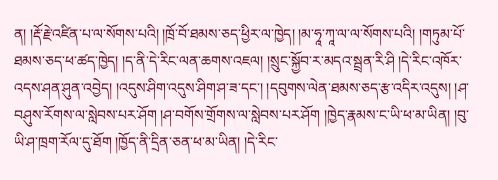ན། །རྡོ་རྗེ་འཛིན་པ་ལ་སོགས་པའི། །ཁྲོ་བོ་ཐམས་ཅད་ཕྱིར་ལ་ཁྱེད། །མ་ཧཱ་ཀཱ་ལ་ལ་སོགས་པའི། །གཏུམ་པོ་ཐམས་ཅད་ཕ་ཚད་ཁྱེད། །ད་ནི་དེ་རིང་ལན་ཆགས་འཇལ། །སྲུང་སྐྱོབ་ར་མདའ་སྦྲན་རི་ཤི །དེ་རིང་འཁོར་འདས་ཤན་ཤུན་འབྱེད། །འདུས་ཤིག་འདུས་ཤིག་ཤ་ཟ་དང་། །དབུགས་ལེན་ཐམས་ཅད་རྩ་འདིར་འདུས། །ཤ་བཤུས་རོགས་ལ་སླེབས་པར་ཤོག །ཤ་བགོས་གྲོགས་ལ་སླེབས་པར་ཤོག །ཁྱེད་རྣམས་ང་ཡི་ཕ་མ་ཡིན། །བུ་ཡི་ཤ་ཁྲག་རོལ་དུ་ཐོག །ཁྱོད་ནི་དྲིན་ཅན་ཕ་མ་ཡིན། །དེ་རིང་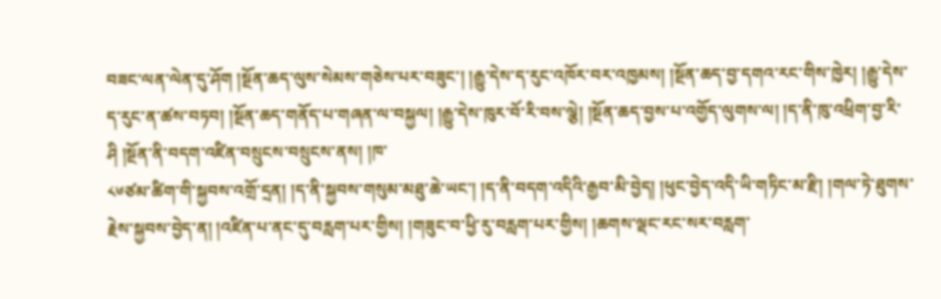བཟང་ལན་ལེན་དུ་ཤོག །སྔོན་ཆད་ལུས་སེམས་གཅེས་པར་བཟུང་། །རྒྱུ་དེས་ད་རུང་འཁོར་བར་འཁྱམས། །སྔོན་ཆད་བྱ་དགའ་རང་གིས་ཁྱེར། །རྒྱུ་དེས་ད་རུང་ན་ཚས་བཏབ། །སྔོན་ཆད་གནོད་པ་གཞན་ལ་བསྐྱལ། །རྒྱུ་དེས་ཁུར་བོ་རི་བས་ལྕེ། །སྔོན་ཆད་བྱས་པ་འགྱོད་ལུགས་ལ། །ད་ནི་ཁུ་འཕྲིག་བྱ་རི་ཤི །སྔོན་ནི་བདག་འཛིན་བསྲུངས་བསྲུངས་ནས། །ཁ་
༨༦ཙམ་ཚིག་གི་སྐྱབས་འགྲོ་དྲན། །ད་ནི་སྐྱབས་གསུམ་མཐུ་ཆེ་ཡང་། །ད་ནི་བདག་འདིའི་རྒྱབ་མི་བྱེད། །ཕུང་བྱེད་འདི་ཡི་གཏིང་མ་རྫི། །གལ་ཏེ་ཐུགས་རྗེས་སྐྱབས་བྱེད་ན། །འཛིན་པ་ནང་དུ་བརླག་པར་གྱིས། །གཟུང་བ་ཕྱི་རུ་བརླག་པར་གྱིས། །ཆགས་ལྡང་རང་སར་བརླག་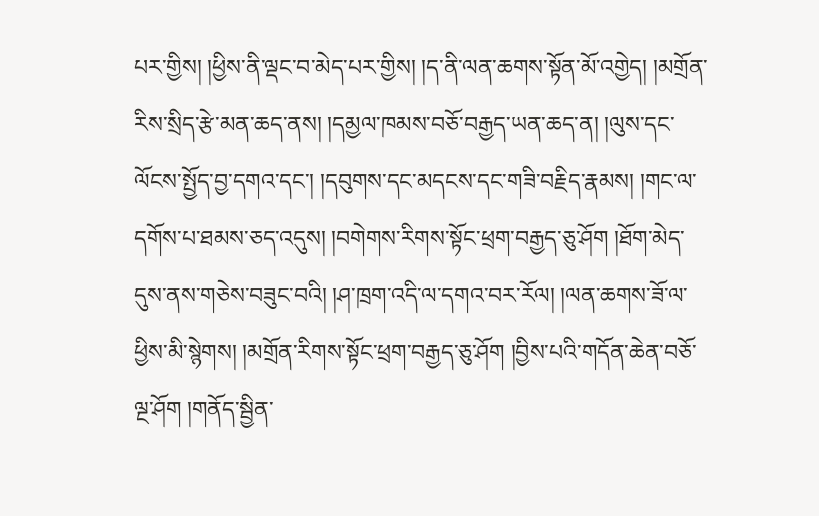པར་གྱིས། །ཕྱིས་ནི་ལྡང་བ་མེད་པར་གྱིས། །ད་ནི་ལན་ཆགས་སྟོན་མོ་འགྱེད། །མགྲོན་རིས་སྲིད་རྩེ་མན་ཆད་ནས། །དམྱལ་ཁམས་བཅོ་བརྒྱད་ཡན་ཆད་ན། །ལུས་དང་ལོངས་སྤྱོད་བྱ་དགའ་དང་། །དབུགས་དང་མདངས་དང་གཟི་བརྗིད་རྣམས། །གང་ལ་དགོས་པ་ཐམས་ཅད་འདུས། །བགེགས་རིགས་སྟོང་ཕྲག་བརྒྱད་ཅུ་ཤོག །ཐོག་མེད་དུས་ནས་གཅེས་བཟུང་བའི། །ཤ་ཁྲག་འདི་ལ་དགའ་བར་རོལ། །ལན་ཆགས་ཟོ་ལ་ཕྱིས་མི་སྙེགས། །མགྲོན་རིགས་སྟོང་ཕྲག་བརྒྱད་ཅུ་ཤོག །བྱིས་པའི་གདོན་ཆེན་བཅོ་ལྔ་ཤོག །གནོད་སྦྱིན་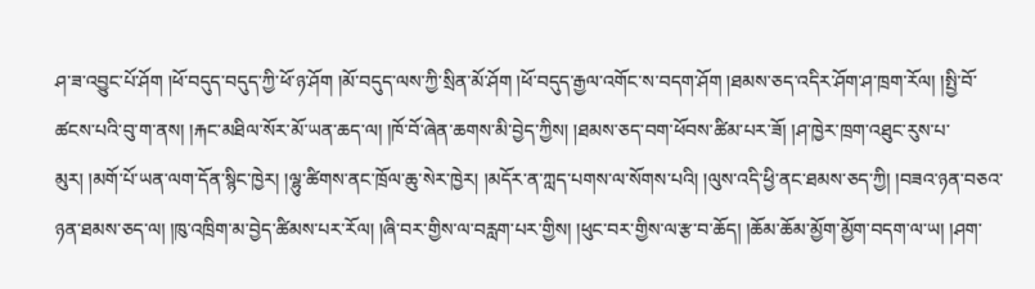ཤ་ཟ་འབྱུང་པོ་ཤོག །ཕོ་བདུད་བདུད་ཀྱི་ཕོ་ཉ་ཤོག །མོ་བདུད་ལས་ཀྱི་སྲིན་མོ་ཤོག །ཕོ་བདུད་རྒྱལ་འགོང་ས་བདག་ཤོག །ཐམས་ཅད་འདིར་ཤོག་ཤ་ཁྲག་རོལ། །སྤྱི་བོ་ཚངས་པའི་བུ་ག་ནས། །རྐང་མཐིལ་སོར་མོ་ཡན་ཆད་ལ། །ཁོ་བོ་ཞེན་ཆགས་མི་བྱེད་ཀྱིས། །ཐམས་ཅད་བག་ཕོབས་ཚིམ་པར་ཟོ། །ཤ་ཁྱེར་ཁྲག་འཐུང་རུས་པ་མུར། །མགོ་པོ་ཡན་ལག་དོན་སྙིང་ཁྱེར། །ལྷུ་ཚིགས་ནང་ཁྲོལ་ཆུ་སེར་ཁྱེར། །མདོར་ན་ཀླད་པགས་ལ་སོགས་པའི། །ལུས་འདི་ཕྱི་ནང་ཐམས་ཅད་ཀྱི། །བཟའ་ཉན་བཅའ་ཉན་ཐམས་ཅད་ལ། །ཁུ་འཁྲིག་མ་བྱེད་ཚིམས་པར་རོལ། །ཞི་བར་གྱིས་ལ་བརླག་པར་གྱིས། །ཕུང་བར་གྱིས་ལ་རྩ་བ་ཆོད། །ཆོམ་ཆོམ་མྱོག་མྱོག་བདག་ལ་ཡ། །ཤག་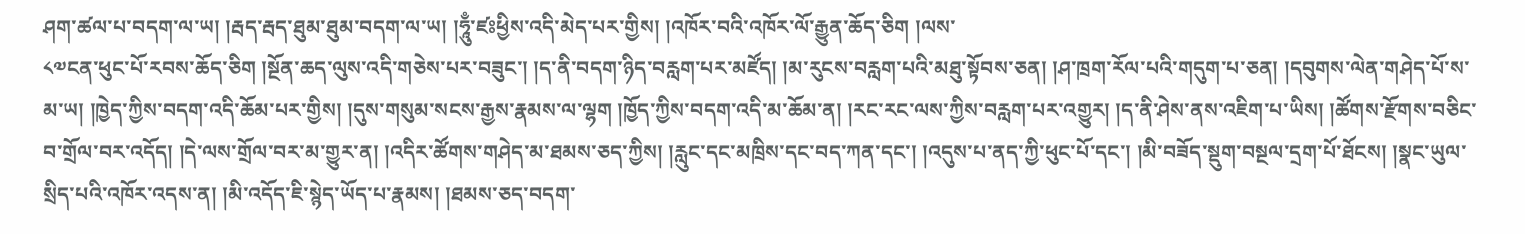ཤག་ཚལ་པ་བདག་ལ་ཡ། །རྦད་རྦད་ཐུམ་ཐུམ་བདག་ལ་ཡ། །ཧཱུྃ་ཛཿཕྱིས་འདི་མེད་པར་གྱིས། །འཁོར་བའི་འཁོར་ལོ་རྒྱུན་ཆོད་ཅིག །ལས་
༨༧ངན་ཕུང་པོ་རབས་ཆོད་ཅིག །སྔོན་ཆད་ལུས་འདི་གཅེས་པར་བཟུང་། །ད་ནི་བདག་ཉིད་བརླག་པར་མཛོད། །མ་རུངས་བརླག་པའི་མཐུ་སྟོབས་ཅན། །ཤ་ཁྲག་རོལ་པའི་གདུག་པ་ཅན། །དབུགས་ལེན་གཤེད་པོ་ས་མ་ཡ། །ཁྱེད་ཀྱིས་བདག་འདི་ཆོམ་པར་གྱིས། །དུས་གསུམ་སངས་རྒྱས་རྣམས་ལ་ལྷག །ཁྱོད་ཀྱིས་བདག་འདི་མ་ཆོམ་ན། །རང་རང་ལས་ཀྱིས་བརླག་པར་འགྱུར། །ད་ནི་ཤེས་ནས་འཇིག་པ་ཡིས། །ཚོགས་རྫོགས་བཅིང་བ་གྲོལ་བར་འདོད། །དེ་ལས་གྲོལ་བར་མ་གྱུར་ན། །འདིར་ཚོགས་གཤེད་མ་ཐམས་ཅད་ཀྱིས། །རླུང་དང་མཁྲིས་དང་བད་ཀན་དང་། །འདུས་པ་ནད་ཀྱི་ཕུང་པོ་དང་། །མི་བཟོད་སྡུག་བསྔལ་དྲག་པོ་ཐོངས། །སྣང་ཡུལ་སྲིད་པའི་འཁོར་འདས་ན། །མི་འདོད་ཇི་སྙེད་ཡོད་པ་རྣམས། །ཐམས་ཅད་བདག་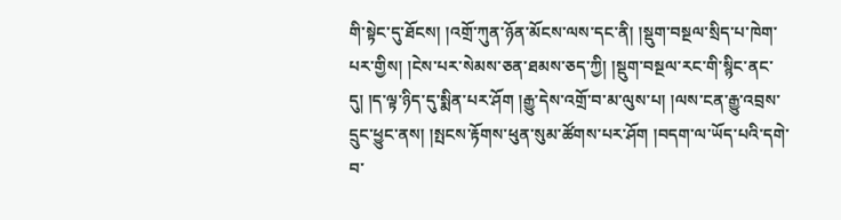གི་སྟེང་དུ་ཐོངས། །འགྲོ་ཀུན་ཉོན་མོངས་ལས་དང་ནི། །སྡུག་བསྔལ་སྲིད་པ་ཁེག་པར་གྱིས། །ངེས་པར་སེམས་ཅན་ཐམས་ཅད་ཀྱི། །སྡུག་བསྔལ་རང་གི་སྙིང་ནང་དུ། །ད་ལྟ་ཉིད་དུ་སྨིན་པར་ཤོག །རྒྱུ་དེས་འགྲོ་བ་མ་ལུས་པ། །ལས་ངན་རྒྱུ་འབྲས་དྲུང་ཕྱུང་ནས། །སྤངས་རྟོགས་ཕུན་སུམ་ཚོགས་པར་ཤོག །བདག་ལ་ཡོད་པའི་དགེ་བ་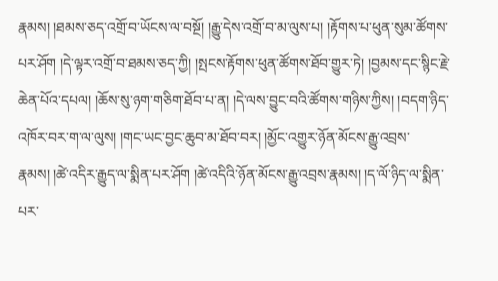རྣམས། །ཐམས་ཅད་འགྲོ་བ་ཡོངས་ལ་བསྔོ། །རྒྱུ་དེས་འགྲོ་བ་མ་ལུས་པ། །རྟོགས་པ་ཕུན་སུམ་ཚོགས་པར་ཤོག །དེ་ལྟར་འགྲོ་བ་ཐམས་ཅད་ཀྱི། །སྤངས་རྟོགས་ཕུན་ཚོགས་ཐོབ་གྱུར་ཏེ། །བྱམས་དང་སྙིང་རྗེ་ཆེན་པོའ་དཔལ། །ཆོས་སུ་ཉག་གཅིག་ཐོབ་པ་ན། །དེ་ལས་བྱུང་བའི་ཚོགས་གཉིས་ཀྱིས། །བདག་ཉིད་འཁོར་བར་ག་ལ་ལུས། །གང་ཡང་བྱང་ཆུབ་མ་ཐོབ་བར། །མྱོང་འགྱུར་ཉོན་མོངས་རྒྱུ་འབྲས་རྣམས། །ཚེ་འདིར་རྒྱུད་ལ་སྨིན་པར་ཤོག །ཚེ་འདིའི་ཉོན་མོངས་རྒྱུ་འབྲས་རྣམས། །ད་ལོ་ཉིད་ལ་སྨིན་པར་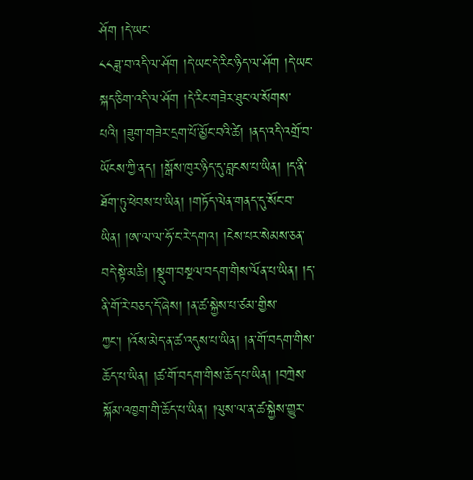ཤོག །དེ་ཡང་
༨༨ཟླ་བ་འདི་ལ་ཤོག །དེ་ཡང་དེ་རིང་ཉིད་ལ་ཤོག །དེ་ཡང་སྐད་ཅིག་འདི་ལ་ཤོག །དེ་རིང་གཟེར་ཐུང་ལ་སོགས་པའི། །ཟུག་གཟེར་དྲག་པོ་མྱོང་བའི་ཚེ། །ནད་འདི་འགྲོ་བ་ཡོངས་ཀྱི་ནད། །སྒོས་ཁུར་ཉིད་དུ་བླངས་པ་ཡིན། །ད་ནི་ཐོག་ཏུ་ཕེབས་པ་ཡིན། །གཏོད་ལེན་གནད་དུ་སོང་བ་ཡིན། །ཨ་ལ་ལ་ཧོ་ང་རེ་དགའ། །ངེས་པར་སེམས་ཅན་བདེ་སྟེ་མཆི། །སྡུག་བསྔལ་བདག་གིས་ལོན་པ་ཡིན། །ད་ནི་གོ་རེ་བཅད་དོ་ཞེས། །ན་ཚ་སྐྱེས་པ་ཙམ་གྱིས་ཀྱང་། །འོས་མེད་ན་ཚ་འདུས་པ་ཡིན། །ན་གོ་བདག་གིས་ཆོད་པ་ཡིན། །ཚ་གོ་བདག་གིས་ཆོད་པ་ཡིན། །བཀྲེས་སྐོམ་འཁྱག་གི་ཆོད་པ་ཡིན། །ལུས་ལ་ན་ཚ་སྐྱེས་གྱུར་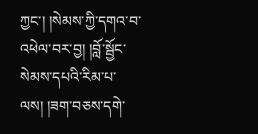ཀྱང་། །སེམས་ཀྱི་དགའ་བ་འཕེལ་བར་བྱ། །བློ་སྦྱོང་སེམས་དཔའི་རིམ་པ་ལས། །ཟག་བཅས་དགེ་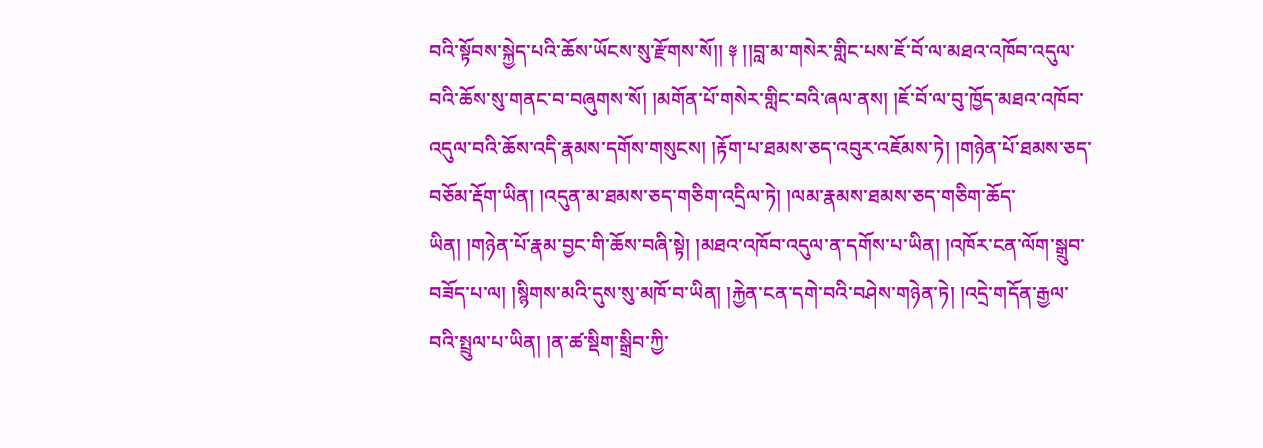བའི་སྟོབས་སྐྱེད་པའི་ཆོས་ཡོངས་སུ་རྫོགས་སོ།། ༈ །།བླ་མ་གསེར་གླིང་པས་ཇོ་བོ་ལ་མཐའ་འཁོབ་འདུལ་བའི་ཆོས་སུ་གནང་བ་བཞུགས་སོ། །མགོན་པོ་གསེར་གླིང་བའི་ཞལ་ནས། །ཇོ་བོ་ལ་བུ་ཁྱོད་མཐའ་འཁོབ་འདུལ་བའི་ཆོས་འདི་རྣམས་དགོས་གསུངས། །རྟོག་པ་ཐམས་ཅད་འབུར་འཇོམས་ཏེ། །གཉེན་པོ་ཐམས་ཅད་བཅོམ་རྡོག་ཡིན། །འདུན་མ་ཐམས་ཅད་གཅིག་འདྲིལ་ཏེ། །ལམ་རྣམས་ཐམས་ཅད་གཅིག་ཆོད་ཡིན། །གཉེན་པོ་རྣམ་བྱང་གི་ཆོས་བཞི་སྟེ། །མཐའ་འཁོབ་འདུལ་ན་དགོས་པ་ཡིན། །འཁོར་ངན་ལོག་སྒྲུབ་བཟོད་པ་ལ། །སྙིགས་མའི་དུས་སུ་མཁོ་བ་ཡིན། །རྐྱེན་ངན་དགེ་བའི་བཤེས་གཉེན་ཏེ། །འདྲེ་གདོན་རྒྱལ་བའི་སྤྲུལ་པ་ཡིན། །ན་ཚ་སྡིག་སྒྲིབ་ཀྱི་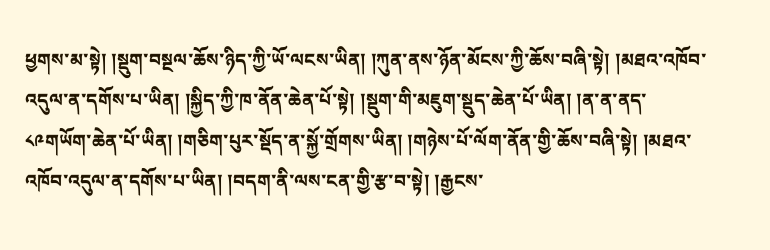ཕྱགས་མ་སྟེ། །སྡུག་བསྔལ་ཆོས་ཉིད་ཀྱི་ཡོ་ལངས་ཡིན། །ཀུན་ནས་ཉོན་མོངས་ཀྱི་ཆོས་བཞི་སྟེ། །མཐའ་འཁོབ་འདུལ་ན་དགོས་པ་ཡིན། །སྐྱིད་ཀྱི་ཁ་ནོན་ཆེན་པོ་སྟེ། །སྡུག་གི་མཇུག་སྡུད་ཆེན་པོ་ཡིན། །ན་ན་ནད་
༨༩གཡོག་ཆེན་པོ་ཡིན། །གཅིག་པུར་སྡོད་ན་སྐྱོ་གྲོགས་ཡིན། །གཉེས་པོ་ལོག་ནོན་གྱི་ཆོས་བཞི་སྟེ། །མཐའ་འཁོབ་འདུལ་ན་དགོས་པ་ཡིན། །བདག་ནི་ལས་ངན་གྱི་རྩ་བ་སྟེ། །རྒྱངས་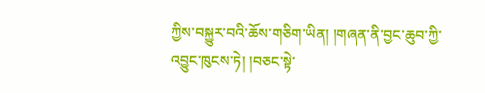ཀྱིས་བསྐྱུར་བའི་ཆོས་གཅིག་ཡིན། །གཞན་ནི་བྱང་ཆུབ་ཀྱི་འབྱུང་ཁུངས་ཏེ། །བཅང་སྟེ་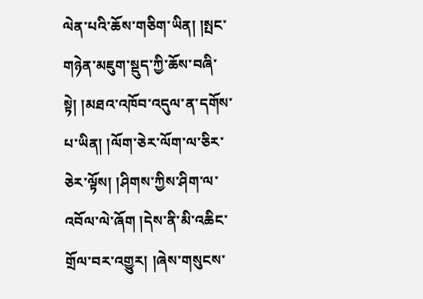ལེན་པའི་ཆོས་གཅིག་ཡིན། །སྤང་གཉེན་མཇུག་སྡུད་ཀྱི་ཆོས་བཞི་སྟེ། །མཐའ་འཁོབ་འདུལ་ན་དགོས་པ་ཡིན། །ལོག་ཅེར་ལོག་ལ་ཅིར་ཅེར་ལྟོས། །ཤིགས་ཀྱིས་ཤིག་ལ་འབོལ་ལེ་ཞོག །དེས་ནི་མི་འཆིང་གྲོལ་བར་འགྱུར། །ཞེས་གསུངས་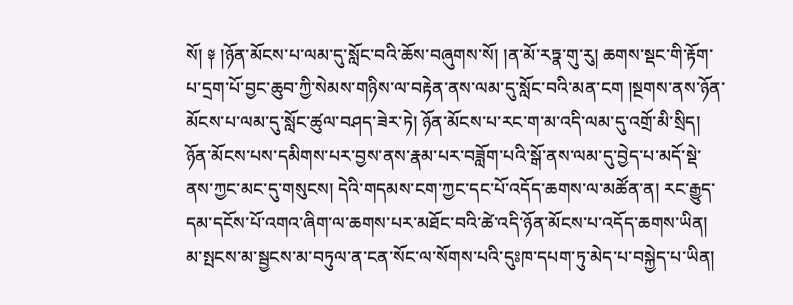སོ། ༈ །ཉོན་མོངས་པ་ལམ་དུ་སློང་བའི་ཆོས་བཞུགས་སོ། །ན་མོ་རཏྣ་གུ་རུ། ཆགས་སྡང་གི་རྟོག་པ་དྲག་པོ་བྱང་ཆུབ་ཀྱི་སེམས་གཉིས་ལ་བརྟེན་ནས་ལམ་དུ་སློང་བའི་མན་ངག །སྔགས་ནས་ཉོན་མོངས་པ་ལམ་དུ་སློང་ཚུལ་བཤད་ཟེར་ཏེ། ཉོན་མོངས་པ་རང་ག་མ་འདི་ལམ་དུ་འགྲོ་མི་སྲིད། ཉོན་མོངས་པས་དམིགས་པར་བྱས་ནས་རྣམ་པར་བཟློག་པའི་སྒོ་ནས་ལམ་དུ་བྱེད་པ་མདོ་སྡེ་ནས་ཀྱང་མང་དུ་གསུངས། དེའི་གདམས་ངག་ཀྱང་དང་པོ་འདོད་ཆགས་ལ་མཚོན་ན། རང་རྒྱུད་དམ་དངོས་པོ་འགའ་ཞིག་ལ་ཆགས་པར་མཐོང་བའི་ཚེ་འདི་ཉོན་མོངས་པ་འདོད་ཆགས་ཡིན། མ་སྤངས་མ་སྦྱངས་མ་བཏུལ་ན་ངན་སོང་ལ་སོགས་པའི་དུཿཁ་དཔག་ཏུ་མེད་པ་བསྐྱེད་པ་ཡིན།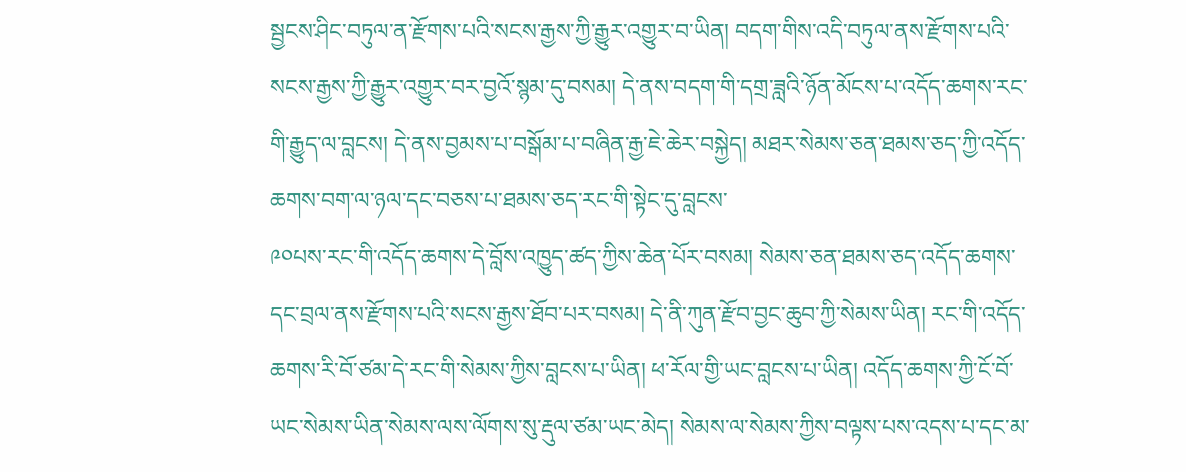སྦྱངས་ཤིང་བཏུལ་ན་རྫོགས་པའི་སངས་རྒྱས་ཀྱི་རྒྱུར་འགྱུར་བ་ཡིན། བདག་གིས་འདི་བཏུལ་ནས་རྫོགས་པའི་སངས་རྒྱས་ཀྱི་རྒྱུར་འགྱུར་བར་བྱའོ་སྙམ་དུ་བསམ། དེ་ནས་བདག་གི་དགྲ་ཟླའི་ཉོན་མོངས་པ་འདོད་ཆགས་རང་གི་རྒྱུད་ལ་བླངས། དེ་ནས་བྱམས་པ་བསྒོམ་པ་བཞིན་རྒྱ་ཇེ་ཆེར་བསྐྱེད། མཐར་སེམས་ཅན་ཐམས་ཅད་ཀྱི་འདོད་ཆགས་བག་ལ་ཉལ་དང་བཅས་པ་ཐམས་ཅད་རང་གི་སྟེང་དུ་བླངས་
༩༠པས་རང་གི་འདོད་ཆགས་དེ་བློས་འཁྱུད་ཚད་ཀྱིས་ཆེན་པོར་བསམ། སེམས་ཅན་ཐམས་ཅད་འདོད་ཆགས་དང་བྲལ་ནས་རྫོགས་པའི་སངས་རྒྱས་ཐོབ་པར་བསམ། དེ་ནི་ཀུན་རྫོབ་བྱང་ཆུབ་ཀྱི་སེམས་ཡིན། རང་གི་འདོད་ཆགས་རི་བོ་ཙམ་དེ་རང་གི་སེམས་ཀྱིས་བླངས་པ་ཡིན། ཕ་རོལ་གྱི་ཡང་བླངས་པ་ཡིན། འདོད་ཆགས་ཀྱི་ངོ་བོ་ཡང་སེམས་ཡིན་སེམས་ལས་ལོགས་སུ་རྡུལ་ཙམ་ཡང་མེད། སེམས་ལ་སེམས་ཀྱིས་བལྟས་པས་འདས་པ་དང་མ་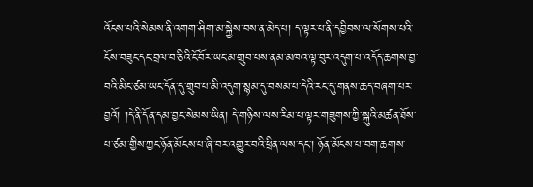འོངས་པའི་སེམས་ནི་འགག་ཤིག་མ་སྐྱེས་བས་ན་མེད་པ། ད་ལྟར་པ་ནི་དབྱིབས་ལ་སོགས་པའི་ངོས་བཟུང་དང་བྲལ་བ་ཅིའི་ངོ་བོར་ཡང་མ་གྲུབ་པས་ནམ་མཁའ་ལྟ་བུར་འདུག་པ་འདོད་ཆགས་བྱ་བའི་མིང་ཙམ་ཡང་དོན་དུ་གྲུབ་པ་མི་འདུག་སྙམ་དུ་བསམ་པ་དེའི་རང་དུ་གནས་ཆད་བཞག་པར་བྱའོ། །དེ་ནི་དོན་དམ་བྱང་སེམས་ཡིན། དེ་གཉིས་ལས་རིམ་པ་ལྟར་གཟུགས་ཀྱི་སྐུའི་མཚན་ཐོས་པ་ཙམ་གྱིས་ཀྱང་ཉོན་མོངས་པ་ཞི་བར་འགྱུར་བའི་ཕྲིན་ལས་དང་། ཉོན་མོངས་པ་བག་ཆགས་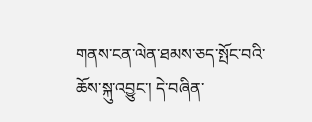གནས་ངན་ལེན་ཐམས་ཅད་སྤོང་བའི་ཆོས་སྐུ་འབྱུང་། དེ་བཞིན་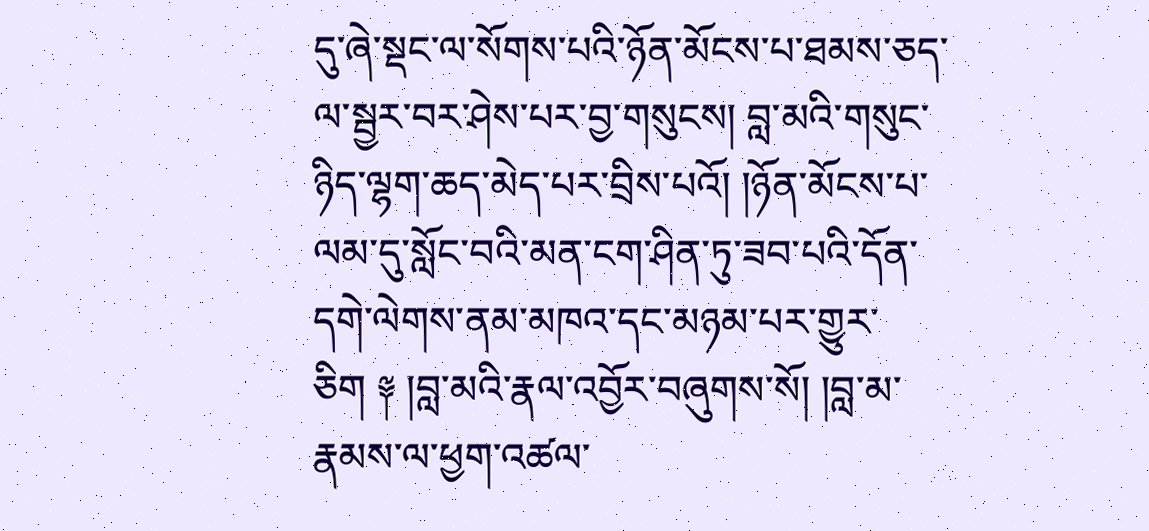དུ་ཞེ་སྡང་ལ་སོགས་པའི་ཉོན་མོངས་པ་ཐམས་ཅད་ལ་སྦྱར་བར་ཤེས་པར་བྱ་གསུངས། བླ་མའི་གསུང་ཉིད་ལྷག་ཆད་མེད་པར་བྲིས་པའོ། །ཉོན་མོངས་པ་ལམ་དུ་སློང་བའི་མན་ངག་ཤིན་ཏུ་ཟབ་པའི་དོན་དགེ་ལེགས་ནམ་མཁའ་དང་མཉམ་པར་གྱུར་ཅིག ༈ །བླ་མའི་རྣལ་འབྱོར་བཞུགས་སོ། །བླ་མ་རྣམས་ལ་ཕྱག་འཚལ་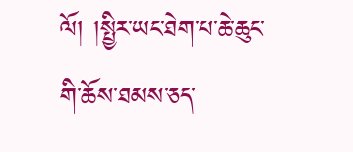ལོ། །སྤྱིར་ཡང་ཐེག་པ་ཆེ་ཆུང་གི་ཆོས་ཐམས་ཅད་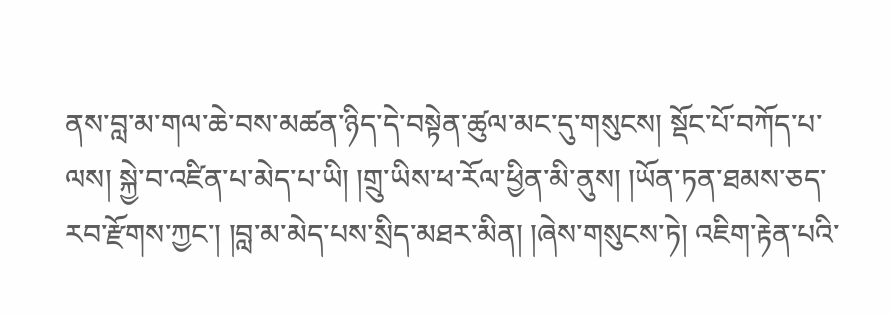ནས་བླ་མ་གལ་ཆེ་བས་མཚན་ཉིད་དེ་བསྟེན་ཚུལ་མང་དུ་གསུངས། སྡོང་པོ་བཀོད་པ་ལས། སྐྱེ་བ་འཛིན་པ་མེད་པ་ཡི། །གྲུ་ཡིས་ཕ་རོལ་ཕྱིན་མི་ནུས། །ཡོན་ཏན་ཐམས་ཅད་རབ་རྫོགས་ཀྱང་། །བླ་མ་མེད་པས་སྲིད་མཐར་མིན། །ཞེས་གསུངས་ཏེ། འཇིག་རྟེན་པའི་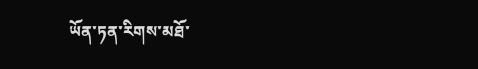ཡོན་ཏན་རིགས་མཐོ་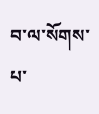བ་ལ་སོགས་པ་